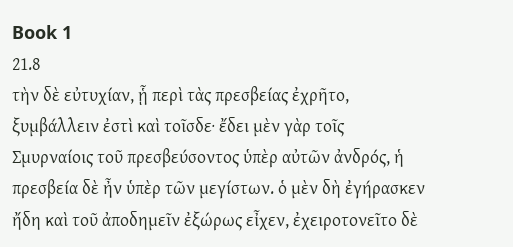Book 1
21.8
τὴν δὲ εὐτυχίαν, ᾗ περὶ τὰς πρεσβείας ἐχρῆτο, ξυμβάλλειν ἐστὶ καὶ τοῖσδε· ἔδει μὲν γὰρ τοῖς Σμυρναίοις τοῦ πρεσβεύσοντος ὑπὲρ αὐτῶν ἀνδρός, ἡ πρεσβεία δὲ ἦν ὑπὲρ τῶν μεγίστων. ὁ μὲν δὴ ἐγήρασκεν ἤδη καὶ τοῦ ἀποδημεῖν ἐξώρως εἶχεν, ἐχειροτονεῖτο δὲ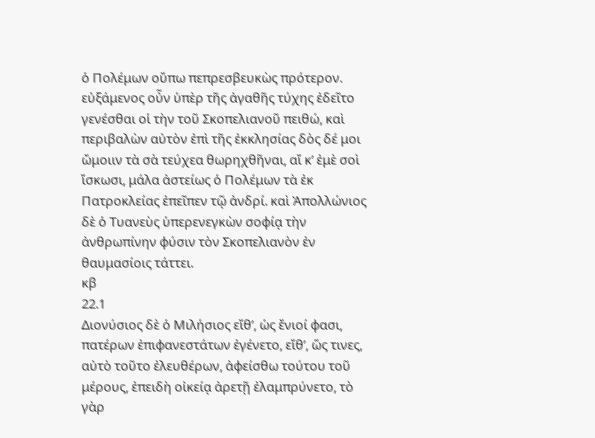ὁ Πολέμων οὔπω πεπρεσβευκὼς πρότερον. εὐξάμενος οὖν ὑπὲρ τῆς ἀγαθῆς τύχης ἐδεῖτο γενέσθαι οἱ τὴν τοῦ Σκοπελιανοῦ πειθώ, καὶ περιβαλὼν αὐτὸν ἐπὶ τῆς ἐκκλησίας δὸς δέ μοι ὤμοιιν τὰ σὰ τεύχεα θωρηχθῆναι, αἴ κʼ ἐμὲ σοὶ ἴσκωσι, μάλα ἀστείως ὁ Πολέμων τὰ ἐκ Πατροκλείας ἐπεῖπεν τῷ ἀνδρί. καὶ Ἀπολλώνιος δὲ ὁ Τυανεὺς ὑπερενεγκὼν σοφίᾳ τὴν ἀνθρωπίνην φύσιν τὸν Σκοπελιανὸν ἐν θαυμασίοις τάττει.
κβ
22.1
Διονύσιος δὲ ὁ Μιλήσιος εἴθʼ, ὡς ἔνιοί φασι, πατέρων ἐπιφανεστάτων ἐγένετο, εἴθʼ, ὥς τινες, αὐτὸ τοῦτο ἐλευθέρων, ἀφείσθω τούτου τοῦ μέρους, ἐπειδὴ οἰκείᾳ ἀρετῇ ἐλαμπρύνετο, τὸ γὰρ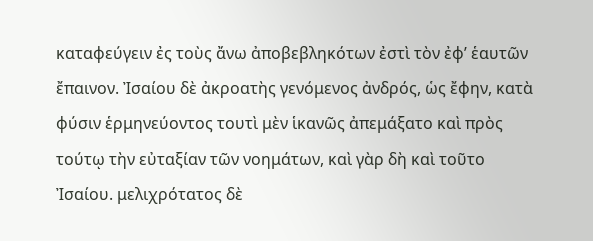καταφεύγειν ἐς τοὺς ἄνω ἀποβεβληκότων ἐστὶ τὸν ἐφʼ ἑαυτῶν ἔπαινον. Ἰσαίου δὲ ἀκροατὴς γενόμενος ἀνδρός, ὡς ἔφην, κατὰ φύσιν ἑρμηνεύοντος τουτὶ μὲν ἱκανῶς ἀπεμάξατο καὶ πρὸς τούτῳ τὴν εὐταξίαν τῶν νοημάτων, καὶ γὰρ δὴ καὶ τοῦτο Ἰσαίου. μελιχρότατος δὲ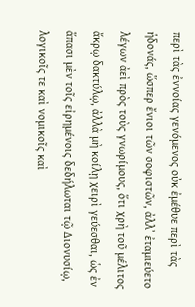περὶ τὰς ἐννοίας γενόμενος οὐκ ἐμέθυε περὶ τὰς ἡδονάς, ὥσπερ ἔνιοι τῶν σοφιστῶν, ἀλλʼ ἐταμιεύετο λέγων ἀεὶ πρὸς τοὺς γνωρίμους, ὅτι χρὴ τοῦ μέλιτος ἄκρῳ δακτύλῳ, ἀλλὰ μὴ κοίλῃ χειρὶ γεύεσθαι, ὡς ἐν ἅπασι μὲν τοῖς εἰρημένοις δεδήλωται τῷ Διονυσίῳ, λογικοῖς τε καὶ νομικοῖς καὶ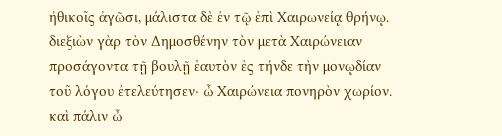ἠθικοῖς ἀγῶσι, μάλιστα δὲ ἐν τῷ ἐπὶ Χαιρωνείᾳ θρήνῳ. διεξιὼν γὰρ τὸν Δημοσθένην τὸν μετὰ Χαιρώνειαν προσάγοντα τῇ βουλῇ ἑαυτὸν ἐς τήνδε τὴν μονῳδίαν τοῦ λόγου ἐτελεύτησεν· ὦ Χαιρώνεια πονηρὸν χωρίον. καὶ πάλιν ὦ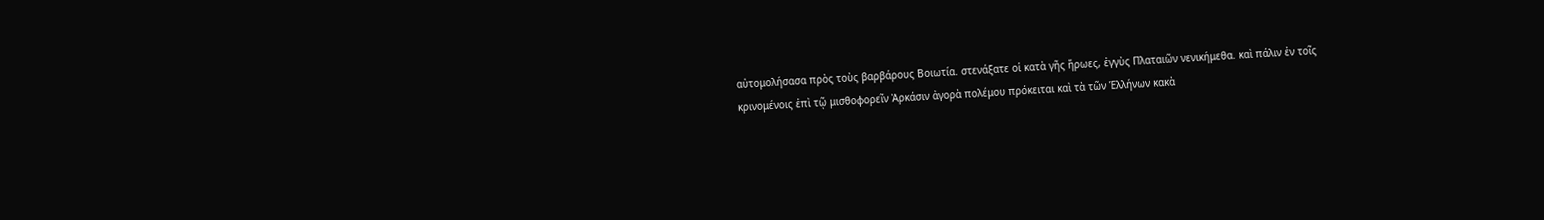αὐτομολήσασα πρὸς τοὺς βαρβάρους Βοιωτία. στενάξατε οἱ κατὰ γῆς ἥρωες, ἐγγὺς Πλαταιῶν νενικήμεθα. καὶ πάλιν ἐν τοῖς κρινομένοις ἐπὶ τῷ μισθοφορεῖν Ἀρκάσιν ἀγορὰ πολέμου πρόκειται καὶ τὰ τῶν Ἑλλήνων κακὰ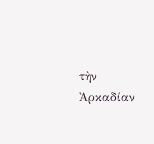τὴν Ἀρκαδίαν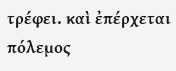τρέφει. καὶ ἐπέρχεται πόλεμος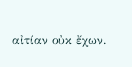αἰτίαν οὐκ ἔχων.